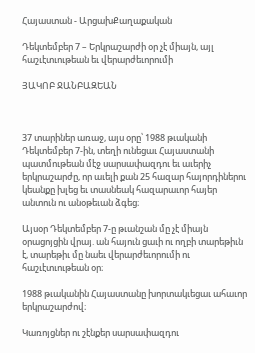Հայաստան - ԱրցախՔաղաքական

Դեկտեմբեր 7 – Երկրաշարժի օր չէ միայն, այլ հաշւէտւութեան եւ վերարժեւորումի

ՅԱԿՈԲ ՋԱՆԲԱԶԵԱՆ



37 տարիներ առաջ, այս օրը՝ 1988 թւականի Դեկտեմբեր 7-ին, տեղի ունեցաւ Հայաստանի պատմութեան մէջ սարսափազդու եւ աւերիչ երկրաշարժը, որ աւելի քան 25 հազար հայորդիներու կեանքը խլեց եւ տասնեակ հազարաւոր հայեր անտուն ու անօթեւան ձգեց։

Այսօր Դեկտեմբեր 7-ը թւանշան մը չէ միայն օրացոյցին վրայ. ան հայուն ցաւի ու ողբի տարեթիւն է, տարեթիւ մը նաեւ վերարժեւորումի ու հաշւէտւութեան օր։

1988 թւականին Հայաստանը խորտակւեցաւ ահաւոր երկրաշարժով։

Կառոյցներ ու շէնքեր սարսափազդու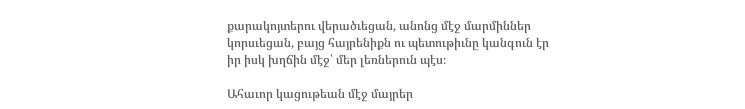քարակոյտերու վերածւեցան, անոնց մէջ մարմիններ կորսւեցան, բայց հայրենիքն ու պետութիւնը կանգուն էր իր իսկ խղճին մէջ՝ մեր լեռներուն պէս։

Ահաւոր կացութեան մէջ մայրեր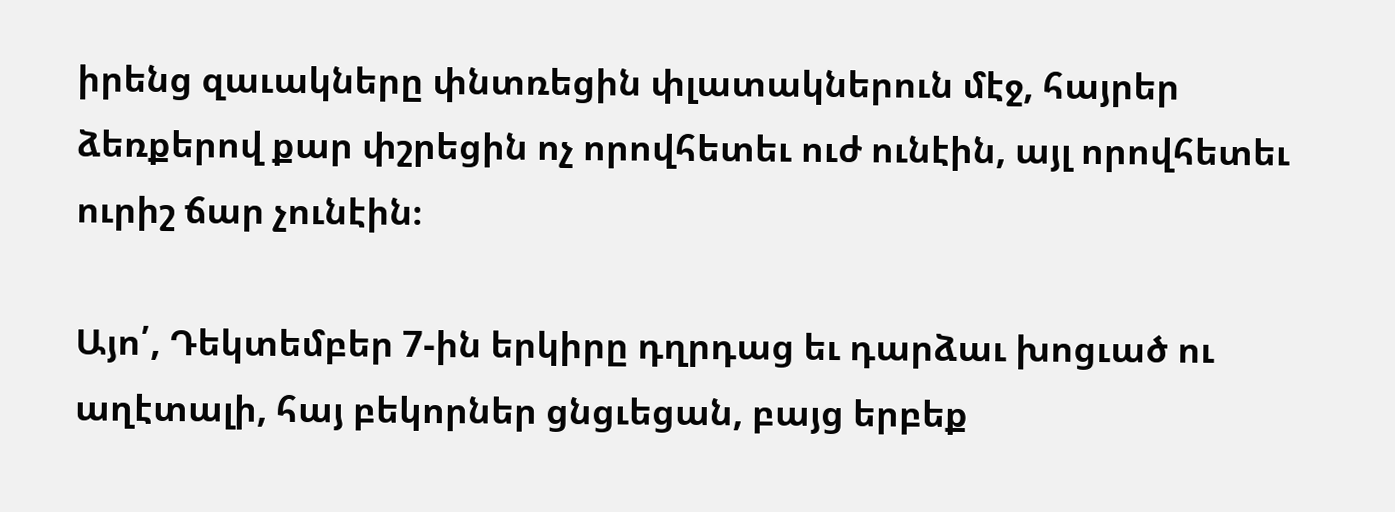իրենց զաւակները փնտռեցին փլատակներուն մէջ, հայրեր ձեռքերով քար փշրեցին ոչ որովհետեւ ուժ ունէին, այլ որովհետեւ ուրիշ ճար չունէին։

Այո՛, Դեկտեմբեր 7-ին երկիրը դղրդաց եւ դարձաւ խոցւած ու աղէտալի, հայ բեկորներ ցնցւեցան, բայց երբեք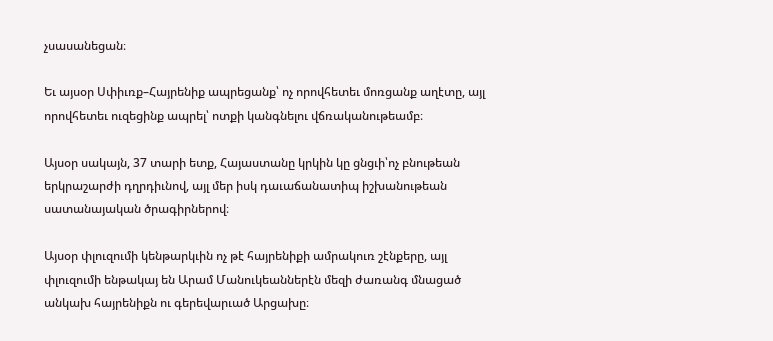չսասանեցան։

Եւ այսօր Սփիւռք–Հայրենիք ապրեցանք՝ ոչ որովհետեւ մոռցանք աղէտը, այլ որովհետեւ ուզեցինք ապրել՝ ոտքի կանգնելու վճռականութեամբ։

Այսօր սակայն, 37 տարի ետք, Հայաստանը կրկին կը ցնցւի՝ոչ բնութեան երկրաշարժի դղրդիւնով, այլ մեր իսկ դաւաճանատիպ իշխանութեան սատանայական ծրագիրներով։

Այսօր փլուզումի կենթարկւին ոչ թէ հայրենիքի ամրակուռ շէնքերը, այլ փլուզումի ենթակայ են Արամ Մանուկեաններէն մեզի ժառանգ մնացած անկախ հայրենիքն ու գերեվարւած Արցախը։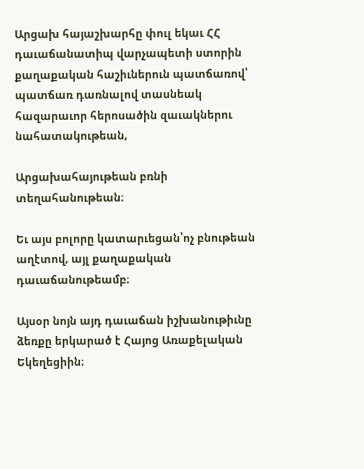Արցախ հայաշխարհը փուլ եկաւ ՀՀ դաւաճանատիպ վարչապետի ստորին քաղաքական հաշիւներուն պատճառով՝ պատճառ դառնալով տասնեակ հազարաւոր հերոսածին զաւակներու նահատակութեան,

Արցախահայութեան բռնի տեղահանութեան։

Եւ այս բոլորը կատարւեցան՝ոչ բնութեան աղէտով, այլ քաղաքական դաւաճանութեամբ։

Այսօր նոյն այդ դաւաճան իշխանութիւնը ձեռքը երկարած է Հայոց Առաքելական Եկեղեցիին։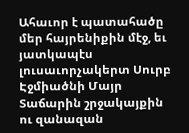Ահաւոր է պատահածը մեր հայրենիքին մէջ, եւ յատկապէս լուսաւորչակերտ Սուրբ Էջմիածնի Մայր Տաճարին շրջակայքին ու զանազան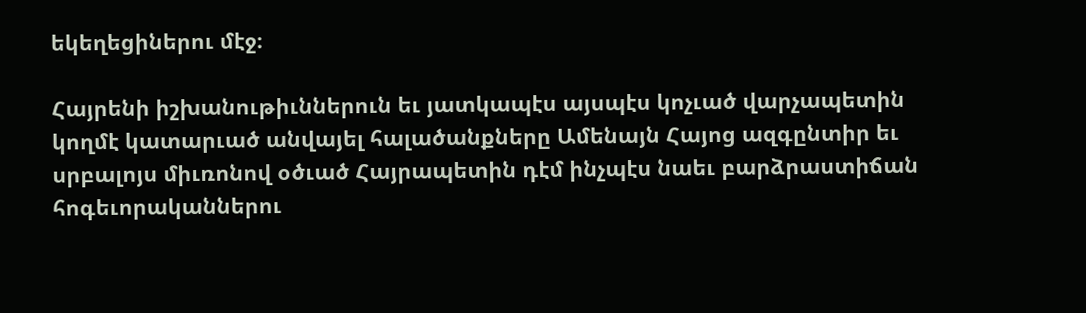եկեղեցիներու մէջ։

Հայրենի իշխանութիւններուն եւ յատկապէս այսպէս կոչւած վարչապետին կողմէ կատարւած անվայել հալածանքները Ամենայն Հայոց ազգընտիր եւ սրբալոյս միւռոնով օծւած Հայրապետին դէմ ինչպէս նաեւ բարձրաստիճան հոգեւորականներու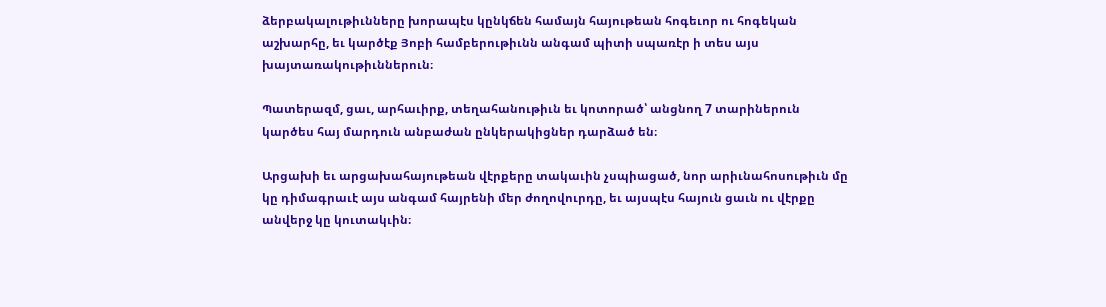ձերբակալութիւնները խորապէս կընկճեն համայն հայութեան հոգեւոր ու հոգեկան աշխարհը, եւ կարծէք Յոբի համբերութիւնն անգամ պիտի սպառէր ի տես այս խայտառակութիւններուն։

Պատերազմ, ցաւ, արհաւիրք, տեղահանութիւն եւ կոտորած՝ անցնող 7 տարիներուն կարծես հայ մարդուն անբաժան ընկերակիցներ դարձած են։

Արցախի եւ արցախահայութեան վէրքերը տակաւին չսպիացած, նոր արիւնահոսութիւն մը կը դիմագրաւէ այս անգամ հայրենի մեր ժողովուրդը, եւ այսպէս հայուն ցաւն ու վէրքը անվերջ կը կուտակւին։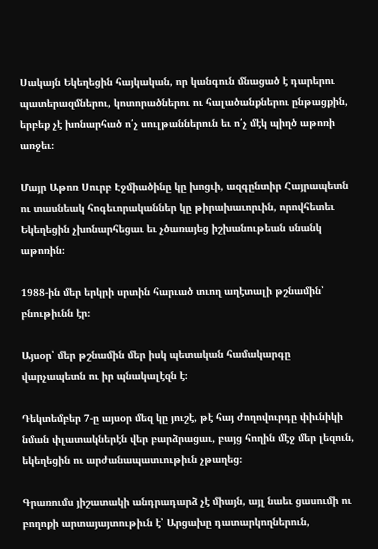Սակայն Եկեղեցին հայկական, որ կանգուն մնացած է դարերու պատերազմներու, կոտորածներու ու հալածանքներու ընթացքին, երբեք չէ խոնարհած ո՛չ սուլթաններուն եւ ո՛չ մէկ պիղծ աթոռի առջեւ։

Մայր Աթոռ Սուրբ Էջմիածինը կը խոցւի, ազգընտիր Հայրապետն ու տասնեակ հոգեւորականներ կը թիրախաւորւին, որովհետեւ Եկեղեցին չխոնարհեցաւ եւ չծառայեց իշխանութեան սնանկ աթոռին։

1988-ին մեր երկրի սրտին հարւած տւող աղէտալի թշնամին՝ բնութիւնն էր։

Այսօր՝ մեր թշնամին մեր իսկ պետական համակարգը վարչապետն ու իր պնակալէզն է։

Դեկտեմբեր 7-ը այսօր մեզ կը յուշէ, թէ հայ ժողովուրդը փիւնիկի նման փլատակներէն վեր բարձրացաւ, բայց հողին մէջ մեր լեզուն, եկեղեցին ու արժանապատւութիւն չթաղեց։

Գրառումս յիշատակի անդրադարձ չէ միայն, այլ նաեւ ցասումի ու բողոքի արտայայտութիւն է՝ Արցախը դատարկողներուն,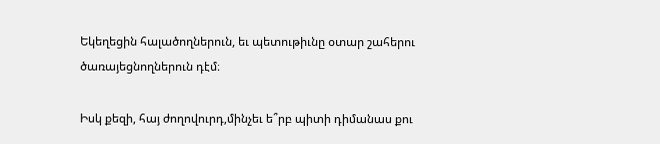Եկեղեցին հալածողներուն, եւ պետութիւնը օտար շահերու ծառայեցնողներուն դէմ։

Իսկ քեզի, հայ ժողովուրդ,մինչեւ ե՞րբ պիտի դիմանաս քու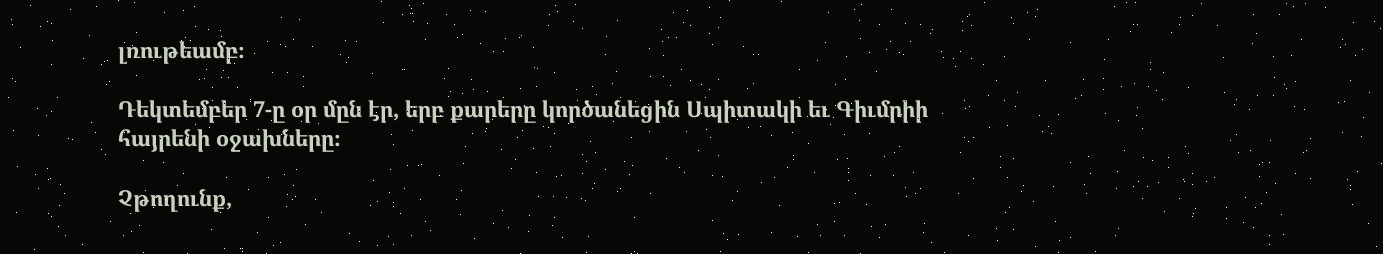լռութեամբ։

Դեկտեմբեր 7-ը օր մըն էր, երբ քարերը կործանեցին Սպիտակի եւ Գիւմրիի հայրենի օջախները։

Չթողունք,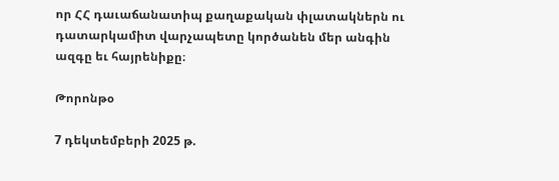որ ՀՀ դաւաճանատիպ քաղաքական փլատակներն ու դատարկամիտ վարչապետը կործանեն մեր անգին ազգը եւ հայրենիքը։

Թորոնթօ

7 դեկտեմբերի 2025 թ.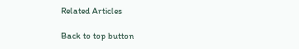Related Articles

Back to top button